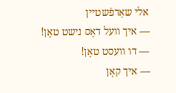אלי שאַרפֿשטיין
— איך וועל דאָס נישט טאָן!
— דו וועסט טאָן!
— איך קאָן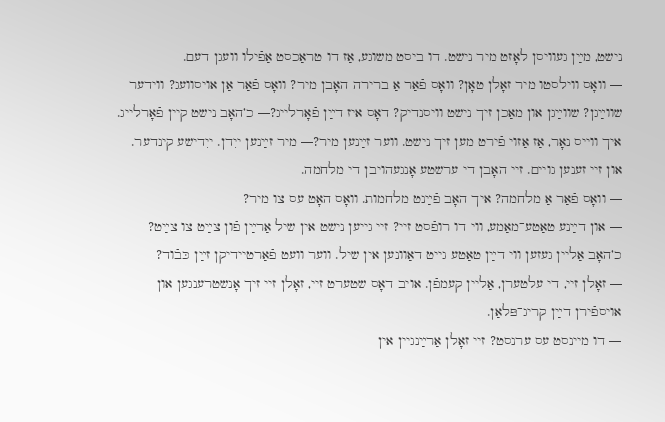נישט, מײַן געוויסן לאָזט מיר נישט. דו ביסט משוגע, אַז דו טראַכסט אַפֿילו וועגן דעם.
— וואָס ווילסטו מיר זאָלן טאָן? וואָס פֿאַר אַ ברירה האָבן מיר? וואָס פֿאַר אַן אויסוועג? ווידער שווײַגן? שווײַגן און מאַכן זיך נישט וויסנדיק? דאָס איז דײַן פֿאָרלייג?— כ’האָב נישט קיין פֿאָרלייג. איך ווייס נאָר, אַז אַזוי פֿירט מען זיך נישט. ווער זײַנען מיר?— מיר זײַנען ייִדן. ייִדישע קינדער. און זיי זענען גויים. זיי האָבן די ערשטע אָנגעהויבן די מלחמה.
— וואָס פֿאַר אַ מלחמה? איך האָב פֿײַנט מלחמות. וואָס האָט עס צו מיר?
— און דײַנע טאַטע־מאַמע, ווי דו רופֿסט זיי? זיי גייען נישט אין שיל אַרײַן פֿון צײַט צו צײַט? כ’האָב אַליין געזען ווי דײַן טאַטע גייט דאַוונען אין שיל. ווער וועט פֿאַרטיידיקן זײַן כּבֿוד?
— זאָלן זיי, די עלטערן, אַליין קעמפֿן. אויב דאָס שטערט זיי, זאָלן זיי זיך אָנשטרענגען און אויספֿירן דײַן קריג־פּלאַן.
— דו מיינסט עס ערנסט? זיי זאָלן אַרײַנגיין אין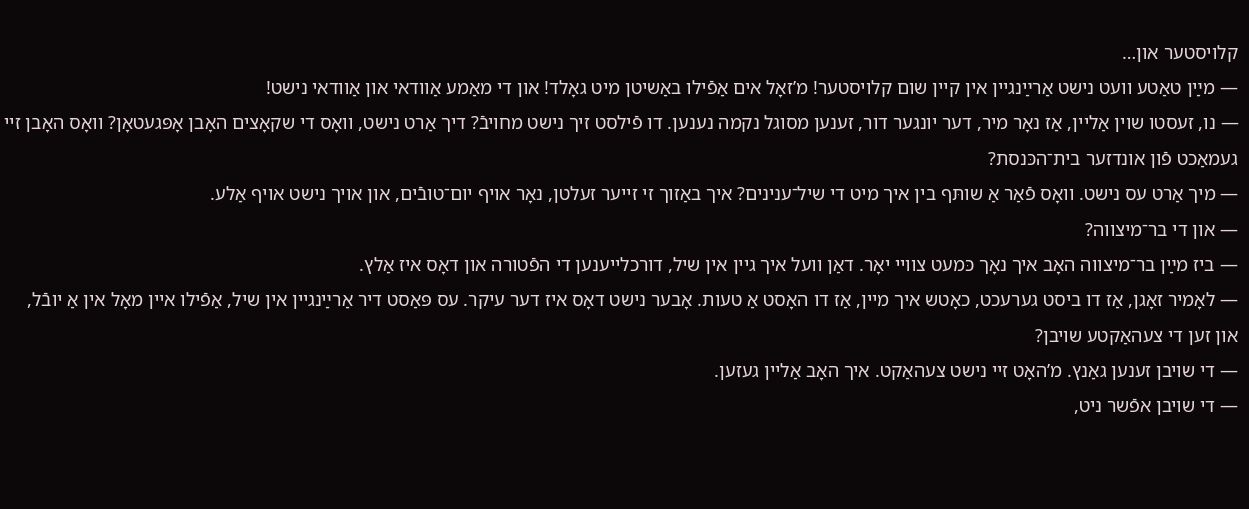קלויסטער און…
— מײַן טאַטע וועט נישט אַרײַנגיין אין קיין שום קלויסטער! מ’זאָל אים אַפֿילו באַשיטן מיט גאָלד! און די מאַמע אַוודאי און אַוודאי נישט!
— נו, זעסטו שוין אַליין, אַז נאָר מיר, דער יונגער דור, זענען מסוגל נקמה נענען. דו פֿילסט זיך נישט מחויבֿ? דיך אַרט נישט, וואָס די שקאָצים האָבן אָפּגעטאָן? וואָס האָבן זיי געמאַכט פֿון אונדזער בית־הכּנסת?
— מיך אַרט עס נישט. וואָס פֿאַר אַ שותּף בין איך מיט די שיל־ענינים? איך באַזוך זי זייער זעלטן, נאָר אויף יום־טובֿים, און אויך נישט אויף אַלע.
— און די בר־מיצווה?
— ביז מײַן בר־מיצווה האָב איך נאָך כּמעט צוויי יאָר. דאַן וועל איך גיין אין שיל, דורכלייענען די הפֿטורה און דאָס איז אַלץ.
— לאָמיר זאָגן, אַז דו ביסט גערעכט, כאָטש איך מיין, אַז דו האָסט אַ טעות. אָבער נישט דאָס איז דער עיקר. עס פּאַסט דיר אַרײַנגיין אין שיל, אַפֿילו איין מאָל אין אַ יובֿל, און זען די צעהאַקטע שויבן?
— די שויבן זענען גאַנץ. מ’האָט זיי נישט צעהאַקט. איך האָב אַליין געזען.
— די שויבן אפֿשר ניט,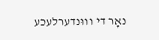נאָר די וווּנדערלעכע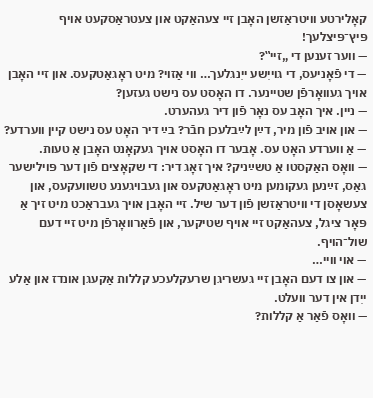קאָלירטע וויטראַזשן האָבן זיי צעהאַקט און צעטראַסקעט אויף פּיץ־פּיצלעך!
— ווער זענען די „זיי‟?
— די פֿאָניעס, די גוייִשע ייִנגלעך… ווי אַזוי? מיט ראָגאַטקעס. און זיי האָבן אויך געוואָרפֿן שטיינער. דו האָסט עס נישט געזען?
— ניין. איך האָב עס נאָר פֿון דיר געהערט.
— און אויב פֿון מיר, דײַן לײַבלעכן חבֿר? בײַ דיר האָט עס נישט קיין ווערדע?
— אַ ווערדע האָט עס. אָבער דו האָסט אויך געקאָנט האָבן אַ טעות.
— וואָס האַקסטו אַ טשײַניק? איך זאָג דיר: די שקאָצים פֿון דער פּוילישער גאַס, זײַנען געקומען מיט ראָגאַטקעס און געבויגענע טשוועקעס, און צעשאָסן די וויטראַזשן פֿון דער שיל. זיי האָבן אויך געבראַכט מיט זיך אַ פּאָר ציגל, צעהאַקט זיי אויף שטיקער, און פֿאַרוואָרפֿן מיט זיי דעם שול־הויף.
— אוי וויי…
— און צו דעם האָבן זיי געשריגן שרעקלעכע קללות אַקעגן אונדז און אַלע ייִדן אין דער וועלט.
— וואָס פֿאַר אַ קללות?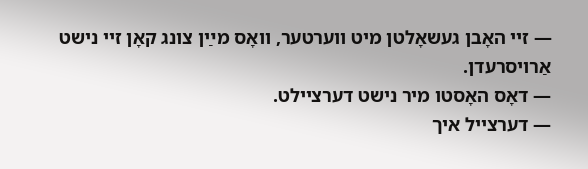— זיי האָבן געשאָלטן מיט ווערטער, וואָס מײַן צונג קאָן זיי נישט אַרויסרעדן.
— דאָס האָסטו מיר נישט דערציילט.
— דערצייל איך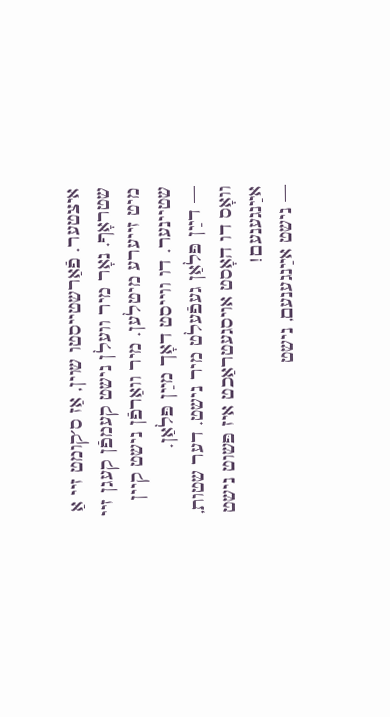איצטער. פֿאַרשטייסטו שוין, אַז ס׳קומט זיי אַ שטראָף. נאָר מיר וועלן נישט קעמפֿן קעגן זיי מיט זייערע מיטלען. מיר וואַרפֿן נישט קיין שטיינער. דו ווייסט דאָך מײַן פּלאַן.
— דײַן פּלאַן געפֿעלט מיר נישט. דער שטות, וואָס דו האָסט אויסגעטראַכט איז פּשוט נישט אײַנגענעם!
— נישט אײַנגענעם, נישט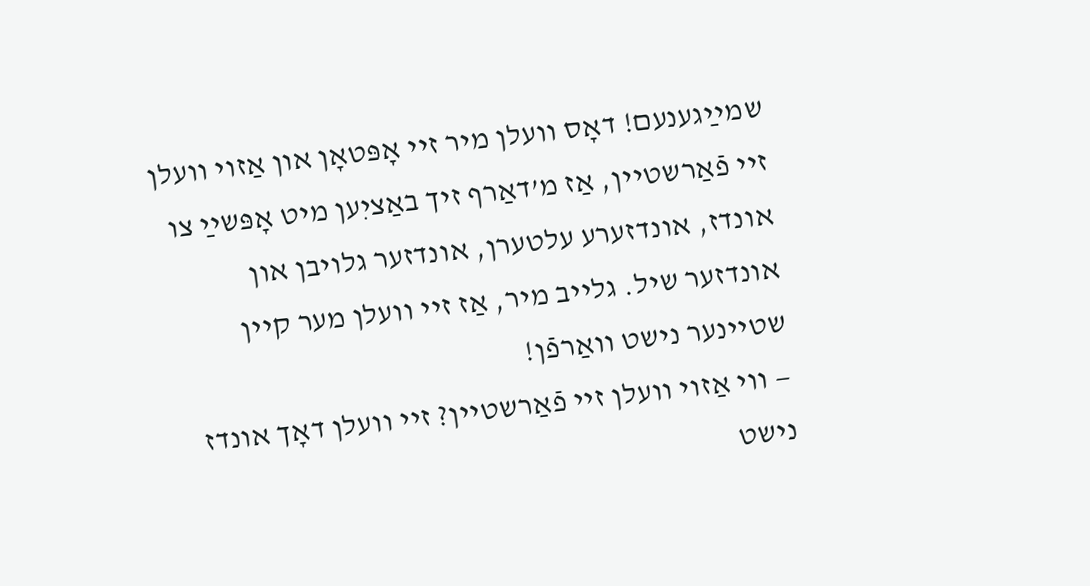שמײַגענעם! דאָס וועלן מיר זיי אָפּטאָן און אַזוי וועלן זיי פֿאַרשטיין, אַז מ’דאַרף זיך באַציִען מיט אָפּשײַ צו אונדז, אונדזערע עלטערן, אונדזער גלויבן און אונדזער שיל. גלייב מיר, אַז זיי וועלן מער קיין שטיינער נישט וואַרפֿן!
— ווי אַזוי וועלן זיי פֿאַרשטיין? זיי וועלן דאָך אונדז נישט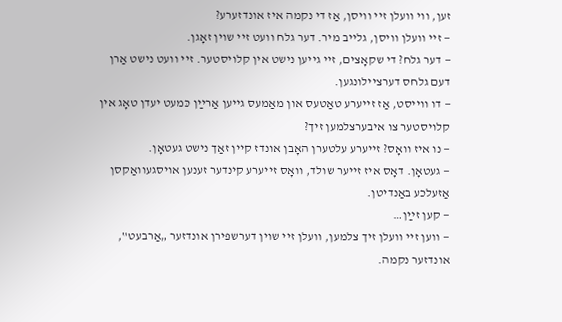זען, ווי וועלן זיי וויסן, אַז די נקמה איז אונדזערע?
— זיי וועלן וויסן, גלייב מיר. דער גלח וועט זיי שוין זאָגן.
— דער גלח? די שקאָצים, זיי גייען נישט אין קלויסטער. זיי וועט נישט אַרן דעם גלחס דערציילונגען.
— דו ווייסט, אַז זייערע טאַטעס און מאַמעס גייען אַרײַן כּמעט יעדן טאָג אין קלויסטער צו איבערצלמען זיך?
— נו איז וואָס? זייערע עלטערן האָבן אונדז קיין זאַך נישט געטאָן.
— געטאָן. דאָס איז זייער שולד, וואָס זייערע קינדער זענען אויסגעוואַקסן אַזעלכע באַנדיטן.
— קען זײַן…
— ווען זיי וועלן זיך צלמען, וועלן זיי שוין דערשפּירן אונדזער „אַרבעט‟, אונדזער נקמה.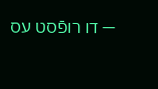— דו רופֿסט עס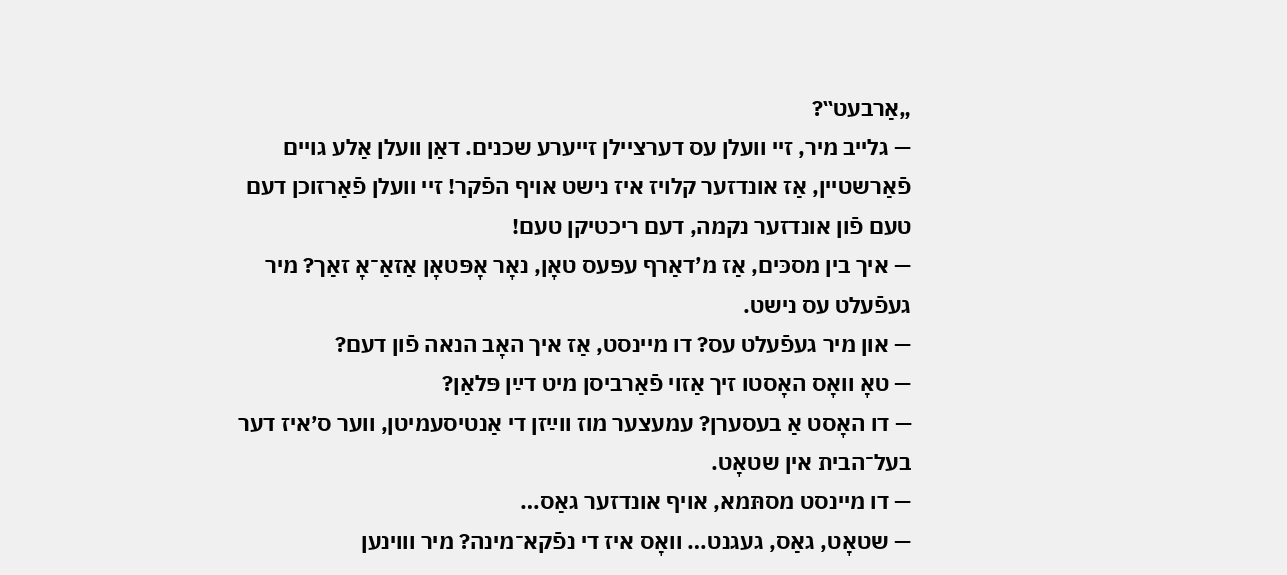„אַרבעט‟?
— גלייב מיר, זיי וועלן עס דערציילן זייערע שכנים. דאַן וועלן אַלע גויים פֿאַרשטיין, אַז אונדזער קלויז איז נישט אויף הפֿקר! זיי וועלן פֿאַרזוכן דעם טעם פֿון אונדזער נקמה, דעם ריכטיקן טעם!
— איך בין מסכּים, אַז מ’דאַרף עפּעס טאָן, נאָר אָפּטאָן אַזאַ־אָ זאַך? מיר געפֿעלט עס נישט.
— און מיר געפֿעלט עס? דו מיינסט, אַז איך האָב הנאה פֿון דעם?
— טאָ וואָס האָסטו זיך אַזוי פֿאַרביסן מיט דײַן פּלאַן?
— דו האָסט אַ בעסערן? עמעצער מוז ווײַזן די אַנטיסעמיטן, ווער ס׳איז דער בעל־הבית אין שטאָט.
— דו מיינסט מסתּמא, אויף אונדזער גאַס…
— שטאָט, גאַס, געגנט… וואָס איז די נפֿקא־מינה? מיר וווינען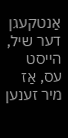אַנטקעגן דער שיל, הייסט עס, אַז מיר זענען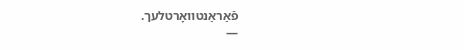פֿאַראַנטוואָרטלעך.
—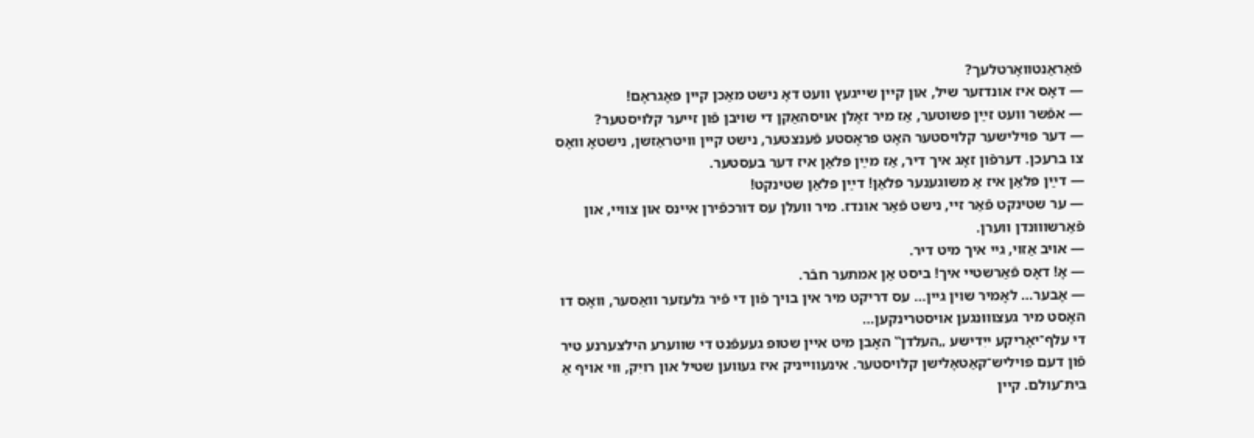פֿאַראַנטוואָרטלעך?
— דאָס איז אונדזער שיל, און קיין שייגעץ וועט דאָ נישט מאַכן קיין פּאָגראָם!
— אפֿשר וועט זײַן פּשוטער, אַז מיר זאָלן אויסהאַקן די שויבן פֿון זייער קלויסטער?
— דער פּוילישער קלויסטער האָט פּראָסטע פֿענצטער, נישט קיין וויטראַזשן, נישטאָ וואָס צו ברעכן. דערפֿון זאָג איך דיר, אַז מײַן פּלאַן איז דער בעסטער.
— דײַן פּלאַן איז אַ משוגענער פּלאַן! דײַן פּלאַן שטינקט!
— ער שטינקט פֿאַר זיי, נישט פֿאַר אונדז. מיר וועלן עס דורכפֿירן איינס און צוויי, און פֿאַרשוווּנדן ווערן.
— אויב אַזוי, גיי איך מיט דיר.
— אָ! דאָס פֿאַרשטיי איך! ביסט אַן אמתער חבֿר.
— אָבער… לאָמיר שוין גיין… עס דריקט מיר אין בויך פֿון די פֿיר גלעזער וואַסער, וואָס דו האָסט מיר געצוווּנגען אויסטרינקען…
די עלף־יאָריקע ייִדישע „העלדן‟ האָבן מיט איין שטופּ געעפֿנט די שווערע הילצערנע טיר פֿון דעם פּויליש־קאַטאָלישן קלויסטער. אינעווייניק איז געווען שטיל און רויִק, ווי אויף אַ בית־עולם. קיין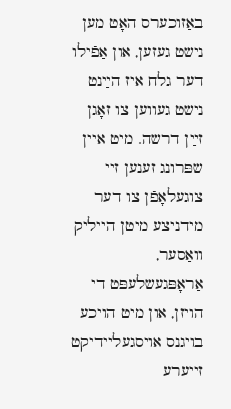באַזוכערס האָט מען נישט געזען, און אַפֿילו דער גלח איז הײַנט נישט געווען צו זאָגן זײַן דרשה. מיט איין שפּרונג זענען זיי צוגעלאָפֿן צו דער מידניצע מיטן הייליק וואַסער, אַראָפּגעשלעפּט די הויזן, און מיט הויכע בויגנס אויסגעליידיקט זייערע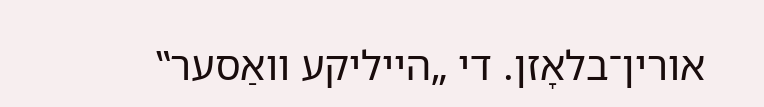אורין־בלאָזן. די „הייליקע וואַסער‟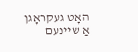האָט געקראָגן אַ שיינעם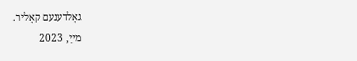גאָלדענעם קאָליר.
מײַ, 2023